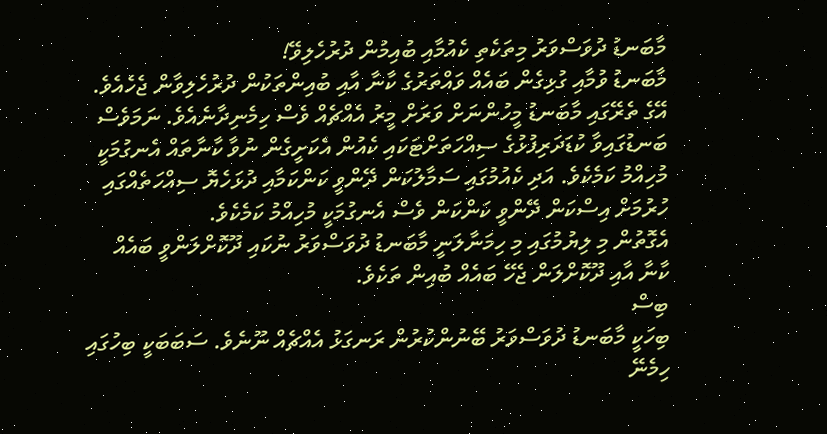މާބަނޑު ދުވަސްވަރު މިތަކެތި ކެއުމާއި ބުއިމުން ދުރުހެލިވޭ!
މާބަނޑު ވުމާއި ގުޅިގެން ބައެއް ވައްތަރުގެ ކާނާ އާއި ބުއިންތަކުން ދުރުހެލިވާން ޖެހެއެވެ. އޭގެ ތެރޭގައި މާބަނޑު މީހުންނަށް ވަރަށް މީރު އެއްޗެއް ވެސް ހިމެނިދާނެއެވެ. ނަމަވެސް ބަނޑުގައިވާ ކުޑަދަރިފުޅުގެ ސިއްހަތަށްޓަކައި ކެއުން އެކަށީގެން ނުވާ ކާނާތައް އެނގުމަކީ މުހިއްމު ކަމެކެވެ. އަދި ކެއުމުގައި ސަމާލުކަން ދޭންވީ ކަންކަމާއި ދުޅަހެޔޮ ސިއްހަތެއްގައި ހުރުމަށް އިސްކަން ދޭންވީ ކަންކަން ވެސް އެނގުމަކީ މުހިއްމު ކަމެކެވެ.
އެގޮތުން މި ލިޔުމުގައި މި ހިމަނާލަނީ މާބަނޑު ދުވަސްވަރު ނުކައި ދޫކޮށްލަންވީ ބައެއް ކާނާ އާއި ދޫކޮށްލަން ޖެހޭ ބައެއް ބުއިން ތަކެވެ.
ބިސް
ބިހަކީ މާބަނޑު ދުވަސްވަރު ބޭނުންކުރުން ރަނގަޅު އެއްޗެއް ނޫނެވެ. ސަބަބަކީ ބިހުގައި ހިމެނޭ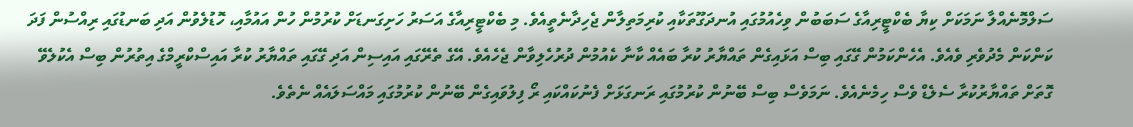ސަލްމޮނެއްލާ ނަމަކަށް ކިޔާ ބެކްޓީރިއާގެ ސަބަބުން ވިހެއުމުގައި އުނދަގޫތަކާއި ކުރިމަތިލާން ޖެހިދާނެތީއެވެ. މި ބެކްޓީރިއާގެ އަސަރު ހަށިގަނޑަށް ކުރުމުން ހުން އައުމާއި، ހޮޑުލެވުން އަދި ބަނޑުގައި ރިއްސުން ފަދަ ކަންކަން މެދުވެރި ވެއެވެ. އެހެންކަމުން ގޭގައި ބިސް އަޅައިގެން ތައްޔާރު ކުރާ ބައެއް ކާނާ ކެއުމުން ދުރުހެލިވާން ޖެހެއެވެ. އޭގެ ތެރޭގައި އައިސިން އަދި ގޭގައި ތައްޔާރު ކުރާ އައިސްކްރީމްގެ އިތުރުން ބިސް އެކުލެވޭ ގޮތަށް ތައްޔާރުކުރާ ސެލެޑް ވެސް ހިމެނެއެވެ. ނަމަވެސް ބިސް ބޭނުން ކުރުމުގައި ރަނގަޅަށް ފެނުކައްކައި ރޯ ފިލުވައިގެން ބޭނުން ކުރުމުގައި މައްސަލައެއް ނެތެވެ.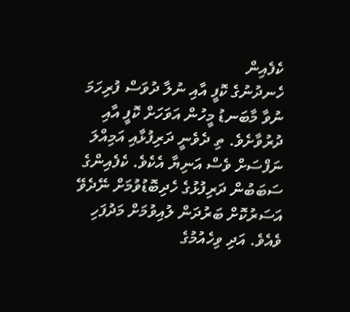ކެފެއިން
ހެނދުނުގެ ކޮފީ އާއި ނުލާ ދުވަސް ފުރިހަމަ ނުވާ މާބަނޑު މީހުން އަވަހަށް ކޮފީ އާއި ދުރުވާށެވެ. ތި ދެވެނީ ދަރިފުޅާއި އަމިއްލަ ނަފްސަށް ވެސް އަނިޔާ އެކެވެ. ކެފެއިންގެ ސަބަބުން ދަރިފުޅުގެ ހެދިބޮޑުވުމަށް ނޭދެވޭ އަސަރުކޮށް ބަރުދަން ލުއިވުމަށް މަދުފަހި ވެއެވެ. އަދި ވިހެއުމުގެ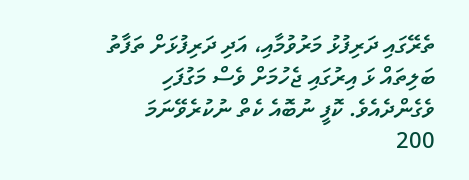ތެރޭގައި ދަރިފުޅު މަރުވުމާއި، އަދި ދަރިފުޅަށް ތަފާތު ބަލިތައް ޅަ އިރުގައި ޖެހުމަށް ވެސް މަގުފަހި ވެގެންދެއެވެ. ކޮފީ ނުބޮއެ ކެތް ނުކުރެވޭނަމަ 200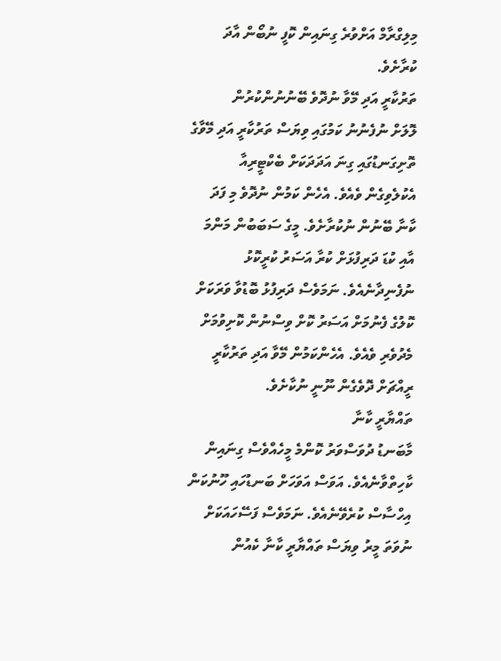މިލިގްރާމް އަށްވުރެ ގިނައިން ކޮފީ ނުބޯން އާދަ ކުރާށެވެ.
ތަރުކާރީ އަދި މޭވާ ނުދޮވެ ބޭނުނުންކުރުން
ލޮލަށް ނުފެނުނު ކަމުގައި ވިޔަސް ތަރުކާރީ އަދި މޭވާގެ ތޮށިގަނޑުގައި ގިނަ އަދަދަކަށް ބެކްޓީރިއާ އެކުލެވިގެން ވެއެވެ. އެހެން ކަމުން ނުދޮވެ މި ފަދަ ކާނާ ބޭނުން ނުކުރާށެވެ. މީގެ ސަބަބުން މަންމަ އާއި ކުޑަ ދަރިފުޅަށް ކުރާ އަސަރު ކުރީކޮޅު ނުފެނިދާނެއެވެ. ނަމަވެސް ދަރިފުޅު ބޮޑުވާ ވަރަކަށް ކޮލުގެ ފެނުމަށް އަސަރު ކޮށް ވިސްނުން ކޮށިވުމަށް މެދުވެރި ވެއެވެ. އެހެންކަމުން މޭވާ އަދި ތަރުކާރީ ރީއްޗަށް ދޮވެގެން ނޫނީ ނުކާށެވެ.
ތައްޔާރީ ކާނާ
މާބަނޑު ދުވަސްވަރު ކޮންމެ މީހެއްވެސް ގިނައިން ކާހިތްވާނެއެވެ. އަވަސް އަވަހަށް ބަނޑުހައި ހޫނުކަން އިހްސާސް ކުރެވޭނެއެވެ. ނަމަވެސް ފަސޭހައަކަށް ނުވަތަ މީރު ވިޔަސް ތައްޔާރީ ކާނާ ކެއުން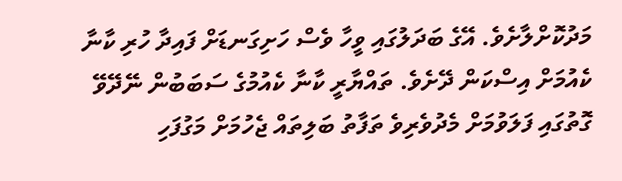މަދުކޮށްލާށެވެ. އޭގެ ބަދަލުގައި ވީހާ ވެސް ހަށިގަނޑަށް ފައިދާ ހުރި ކާނާ ކެއުމަށް އިސްކަން ދޭށެވެ. ތައްޔާރީ ކާނާ ކެއުމުގެ ސަބަބުން ނޭދޭވޭ ގޮތުގައި ފަލަވުމަށް މެދުވެރިވެ ތަފާތު ބަލިތައް ޖެހުމަށް މަގުފަހި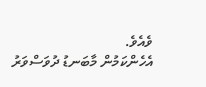ވެއެވެ.
އެހެންކަމުން މާބަނޑު ދުވަސްވަރު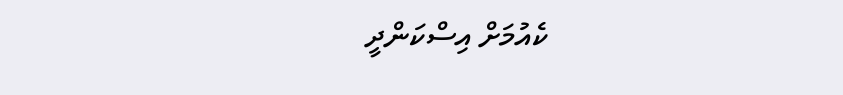ކެއުމަށް އިސްކަންދީ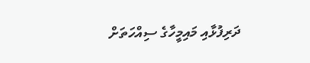ދަރިފުޅާއި މައިމީހާގެ ސިއްހަތަށް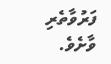ފަރުވާތެރި ވާށެވެ.